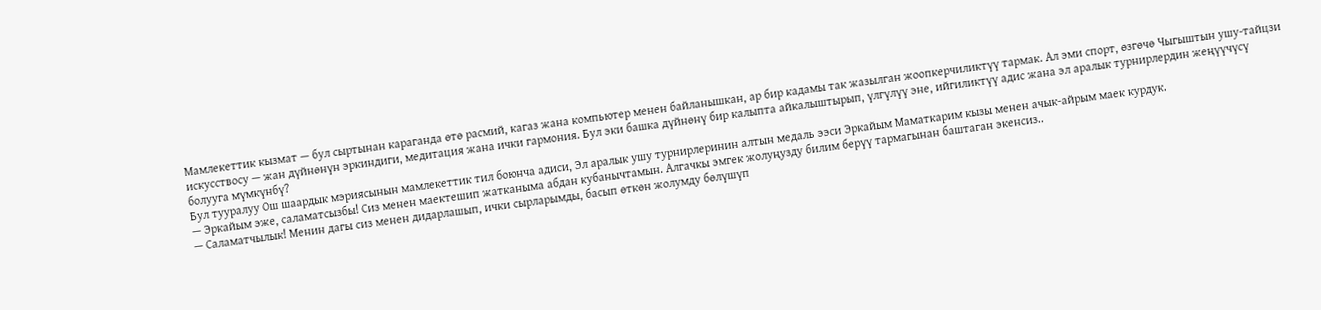Мамлекеттик кызмат — бул сыртынан караганда өтө расмий, кагаз жана компьютер менен байланышкан, ар бир кадамы так жазылган жоопкерчиликтүү тармак. Ал эми спорт, өзгөчө Чыгыштын ушу-тайцзи искусствосу — жан дүйнөнүн эркиндиги, медитация жана ички гармония. Бул эки башка дүйнөнү бир калыпта айкалыштырып, үлгүлүү эне, ийгиликтүү адис жана эл аралык турнирлердин жеңүүчүсү болууга мүмкүнбү?
Бул тууралуу Ош шаардык мэриясынын мамлекеттик тил боюнча адиси, Эл аралык ушу турнирлеринин алтын медаль ээси Эркайым Маматкарим кызы менен ачык-айрым маек курдук.
— Эркайым эже, саламатсызбы! Сиз менен маектешип жатканыма абдан кубанычтамын. Алгачкы эмгек жолуңузду билим берүү тармагынан баштаган экенсиз..
— Саламатчылык! Менин дагы сиз менен дидарлашып, ички сырларымды, басып өткөн жолумду бөлүшүп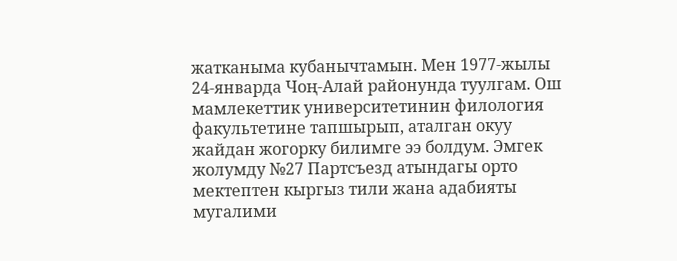жатканыма кубанычтамын. Мен 1977-жылы 24-январда Чоң-Алай районунда туулгам. Ош мамлекеттик университетинин филология факультетине тапшырып, аталган окуу жайдан жогорку билимге ээ болдум. Эмгек жолумду №27 Партсъезд атындагы орто мектептен кыргыз тили жана адабияты мугалими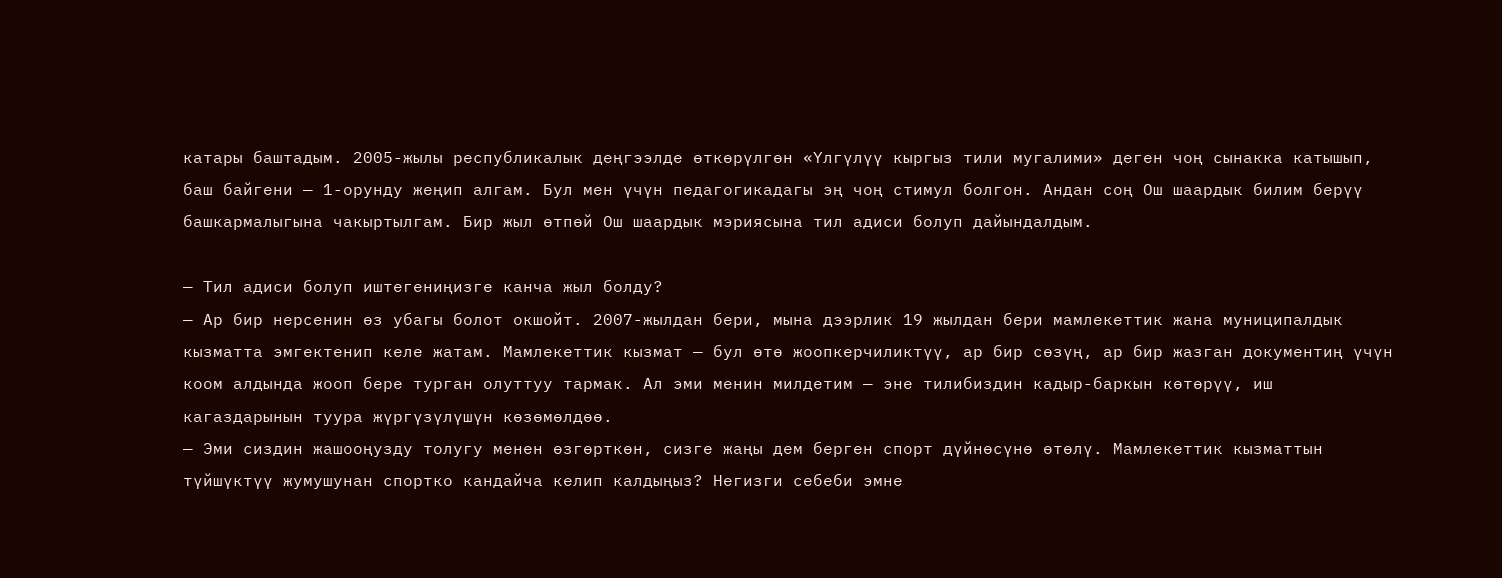катары баштадым. 2005-жылы республикалык деңгээлде өткөрүлгөн «Үлгүлүү кыргыз тили мугалими» деген чоң сынакка катышып, баш байгени — 1-орунду жеңип алгам. Бул мен үчүн педагогикадагы эң чоң стимул болгон. Андан соң Ош шаардык билим берүү башкармалыгына чакыртылгам. Бир жыл өтпөй Ош шаардык мэриясына тил адиси болуп дайындалдым.

— Тил адиси болуп иштегениңизге канча жыл болду?
— Ар бир нерсенин өз убагы болот окшойт. 2007-жылдан бери, мына дээрлик 19 жылдан бери мамлекеттик жана муниципалдык кызматта эмгектенип келе жатам. Мамлекеттик кызмат — бул өтө жоопкерчиликтүү, ар бир сөзүң, ар бир жазган документиң үчүн коом алдында жооп бере турган олуттуу тармак. Ал эми менин милдетим — эне тилибиздин кадыр-баркын көтөрүү, иш кагаздарынын туура жүргүзүлүшүн көзөмөлдөө.
— Эми сиздин жашооңузду толугу менен өзгөрткөн, сизге жаңы дем берген спорт дүйнөсүнө өтөлү. Мамлекеттик кызматтын түйшүктүү жумушунан спортко кандайча келип калдыңыз? Негизги себеби эмне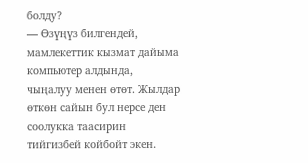болду?
— Өзүңүз билгендей, мамлекеттик кызмат дайыма компьютер алдында, чыңалуу менен өтөт. Жылдар өткөн сайын бул нерсе ден соолукка таасирин тийгизбей койбойт экен.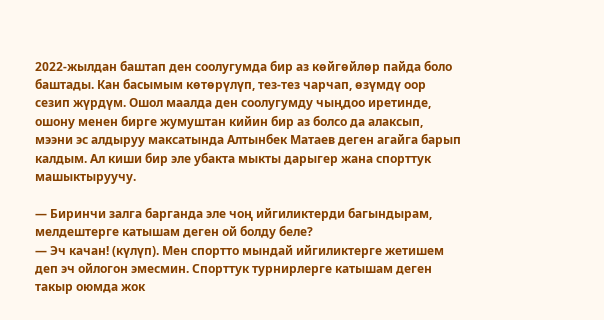2022-жылдан баштап ден соолугумда бир аз көйгөйлөр пайда боло баштады. Кан басымым көтөрүлүп, тез-тез чарчап, өзүмдү оор сезип жүрдүм. Ошол маалда ден соолугумду чыңдоо иретинде, ошону менен бирге жумуштан кийин бир аз болсо да алаксып, мээни эс алдыруу максатында Алтынбек Матаев деген агайга барып калдым. Ал киши бир эле убакта мыкты дарыгер жана спорттук машыктыруучу.

— Биринчи залга барганда эле чоң ийгиликтерди багындырам, мелдештерге катышам деген ой болду беле?
— Эч качан! (күлүп). Мен спортто мындай ийгиликтерге жетишем деп эч ойлогон эмесмин. Спорттук турнирлерге катышам деген такыр оюмда жок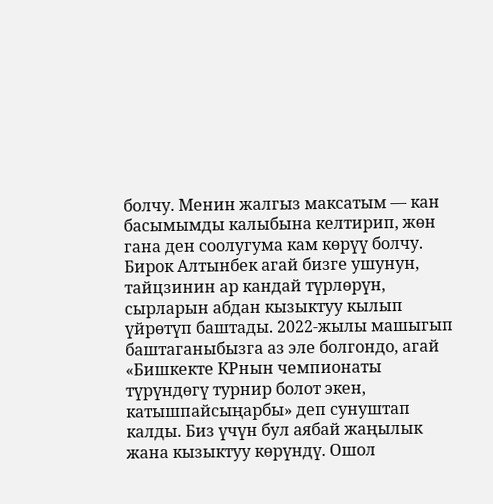болчу. Менин жалгыз максатым — кан басымымды калыбына келтирип, жөн гана ден соолугума кам көрүү болчу. Бирок Алтынбек агай бизге ушунун, тайцзинин ар кандай түрлөрүн, сырларын абдан кызыктуу кылып үйрөтүп баштады. 2022-жылы машыгып баштаганыбызга аз эле болгондо, агай «Бишкекте КРнын чемпионаты түрүндөгү турнир болот экен, катышпайсыңарбы» деп сунуштап калды. Биз үчүн бул аябай жаңылык жана кызыктуу көрүндү. Ошол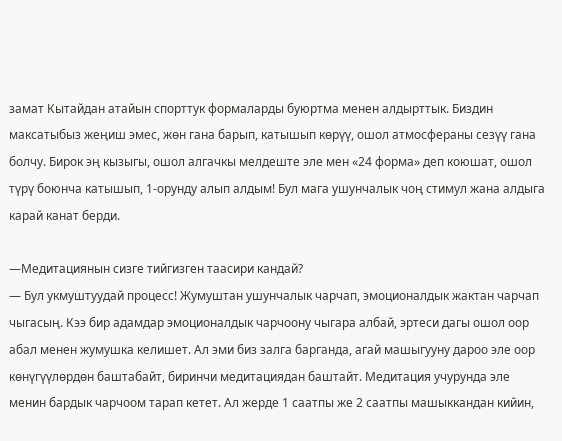замат Кытайдан атайын спорттук формаларды буюртма менен алдырттык. Биздин максатыбыз жеңиш эмес, жөн гана барып, катышып көрүү, ошол атмосфераны сезүү гана болчу. Бирок эң кызыгы, ошол алгачкы мелдеште эле мен «24 форма» деп коюшат, ошол түрү боюнча катышып, 1-орунду алып алдым! Бул мага ушунчалык чоң стимул жана алдыга карай канат берди.

—Медитациянын сизге тийгизген таасири кандай?
— Бул укмуштуудай процесс! Жумуштан ушунчалык чарчап, эмоционалдык жактан чарчап чыгасың. Кээ бир адамдар эмоционалдык чарчоону чыгара албай, эртеси дагы ошол оор абал менен жумушка келишет. Ал эми биз залга барганда, агай машыгууну дароо эле оор көнүгүүлөрдөн баштабайт, биринчи медитациядан баштайт. Медитация учурунда эле менин бардык чарчоом тарап кетет. Ал жерде 1 саатпы же 2 саатпы машыккандан кийин,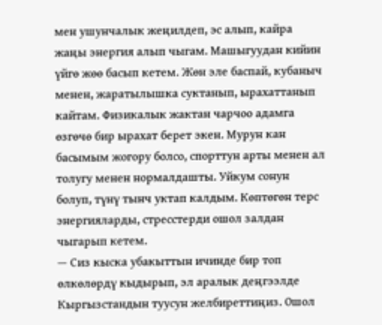мен ушунчалык жеңилдеп, эс алып, кайра жаңы энергия алып чыгам. Машыгуудан кийин үйгө жөө басып кетем. Жөн эле баспай, кубаныч менен, жаратылышка суктанып, ырахаттанып кайтам. Физикалык жактан чарчоо адамга өзгөчө бир ырахат берет экен. Мурун кан басымым жогору болсо, спорттун арты менен ал толугу менен нормалдашты. Уйкум сонун болуп, түнү тынч уктап калдым. Көптөгөн терс энергияларды, стресстерди ошол залдан чыгарып кетем.
— Сиз кыска убакыттын ичинде бир топ өлкөлөрдү кыдырып, эл аралык деңгээлде Кыргызстандын туусун желбиреттиңиз. Ошол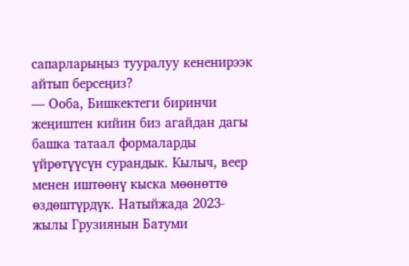сапарларыңыз тууралуу кененирээк айтып берсеңиз?
— Ооба, Бишкектеги биринчи жеңиштен кийин биз агайдан дагы башка татаал формаларды үйрөтүүсүн сурандык. Кылыч, веер менен иштөөнү кыска мөөнөттө өздөштүрдүк. Натыйжада 2023-жылы Грузиянын Батуми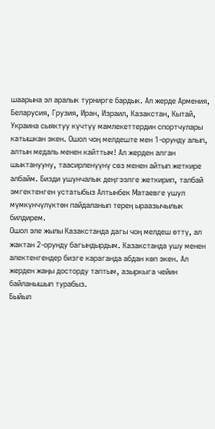шаарына эл аралык турнирге бардык. Ал жерде Армения, Беларусия, Грузия, Иран, Израил, Казакстан, Кытай, Украина сыяктуу күчтүү мамлекеттердин спортчулары катышкан экен. Ошол чоң мелдеште мен 1-орунду алып, алтын медаль менен кайттым! Ал жерден алган шыктанууну, таасирленүүнү сөз менен айтып жеткире албайм. Бизди ушунчалык деңгээлге жеткирип, талбай эмгектенген устатыбыз Алтынбек Матаевге ушул мүмкүнчүлүктөн пайдаланып терең ыраазычылык билдирем.
Ошол эле жылы Казакстанда дагы чоң мелдеш өттү, ал жактан 2-орунду багындырдым. Казакстанда ушу менен алектенгендер бизге караганда абдан көп экен. Ал жерден жаңы досторду таптым, азыркыга чейин байланышып турабыз.
Быйыл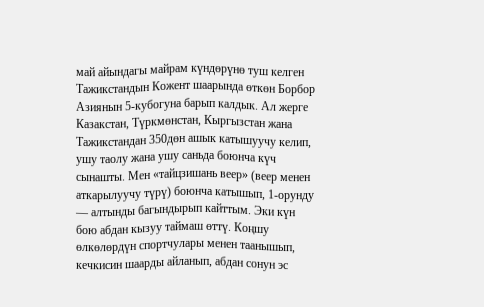май айындагы майрам күндөрүнө туш келген Тажикстандын Кожент шаарында өткөн Борбор Азиянын 5-кубогуна барып калдык. Ал жерге Казакстан, Түркмөнстан, Кыргызстан жана Тажикстандан 350дөн ашык катышуучу келип, ушу таолу жана ушу саньда боюнча күч сынашты. Мен «тайцзишань веер» (веер менен аткарылуучу түрү) боюнча катышып, 1-орунду — алтынды багындырып кайттым. Эки күн бою абдан кызуу таймаш өттү. Коңшу өлкөлөрдүн спортчулары менен таанышып, кечкисин шаарды айланып, абдан сонун эс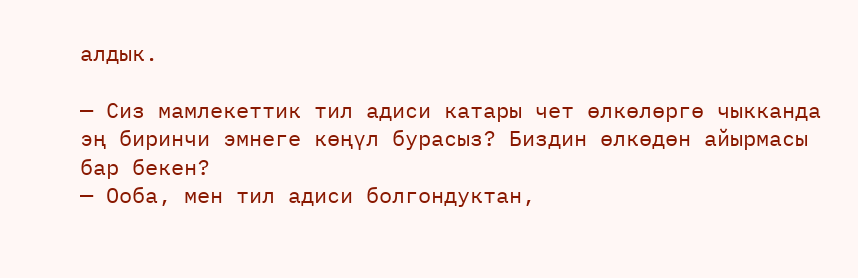алдык.

— Сиз мамлекеттик тил адиси катары чет өлкөлөргө чыкканда эң биринчи эмнеге көңүл бурасыз? Биздин өлкөдөн айырмасы бар бекен?
— Ооба, мен тил адиси болгондуктан,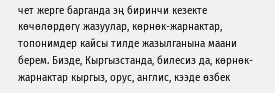чет жерге барганда эң биринчи кезекте көчөлөрдөгү жазуулар, көрнөк-жарнактар, топонимдер кайсы тилде жазылганына маани берем. Бизде, Кыргызстанда, билесиз да, көрнөк-жарнактар кыргыз, орус, англис, кээде өзбек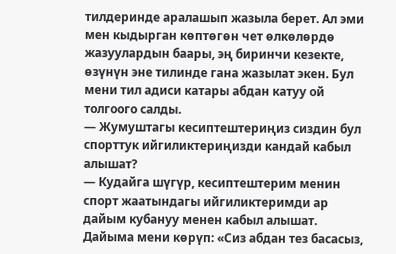тилдеринде аралашып жазыла берет. Ал эми мен кыдырган көптөгөн чет өлкөлөрдө жазуулардын баары, эң биринчи кезекте, өзүнүн эне тилинде гана жазылат экен. Бул мени тил адиси катары абдан катуу ой толгоого салды.
— Жумуштагы кесиптештериңиз сиздин бул спорттук ийгиликтериңизди кандай кабыл алышат?
— Кудайга шүгүр, кесиптештерим менин спорт жаатындагы ийгиликтеримди ар дайым кубануу менен кабыл алышат. Дайыма мени көрүп: «Сиз абдан тез басасыз,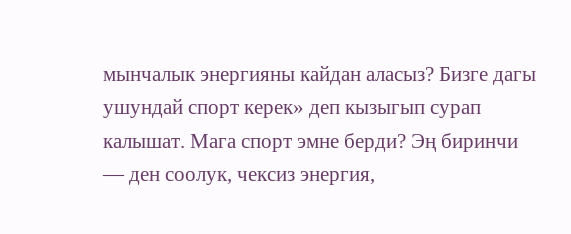мынчалык энергияны кайдан аласыз? Бизге дагы ушундай спорт керек» деп кызыгып сурап калышат. Мага спорт эмне берди? Эң биринчи — ден соолук, чексиз энергия,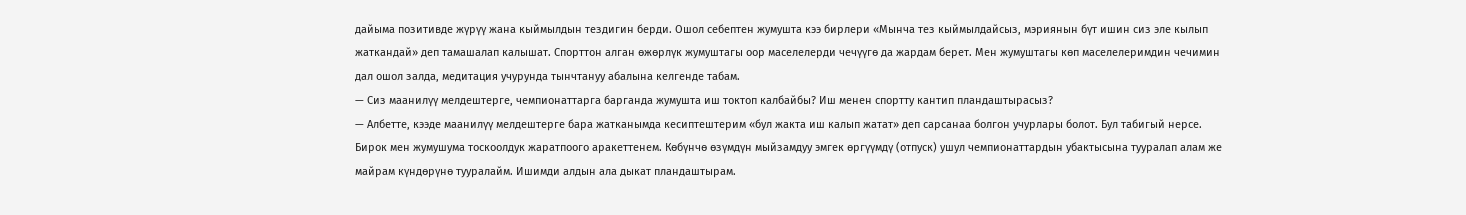дайыма позитивде жүрүү жана кыймылдын тездигин берди. Ошол себептен жумушта кээ бирлери «Мынча тез кыймылдайсыз, мэриянын бүт ишин сиз эле кылып жаткандай» деп тамашалап калышат. Спорттон алган өжөрлүк жумуштагы оор маселелерди чечүүгө да жардам берет. Мен жумуштагы көп маселелеримдин чечимин дал ошол залда, медитация учурунда тынчтануу абалына келгенде табам.
— Сиз маанилүү мелдештерге, чемпионаттарга барганда жумушта иш токтоп калбайбы? Иш менен спортту кантип пландаштырасыз?
— Албетте, кээде маанилүү мелдештерге бара жатканымда кесиптештерим «бул жакта иш калып жатат» деп сарсанаа болгон учурлары болот. Бул табигый нерсе. Бирок мен жумушума тоскоолдук жаратпоого аракеттенем. Көбүнчө өзүмдүн мыйзамдуу эмгек өргүүмдү (отпуск) ушул чемпионаттардын убактысына тууралап алам же майрам күндөрүнө тууралайм. Ишимди алдын ала дыкат пландаштырам.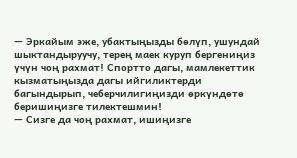— Эркайым эже, убактыңызды бөлүп, ушундай шыктандыруучу, терең маек куруп бергениңиз үчүн чоң рахмат! Спортто дагы, мамлекеттик кызматыңызда дагы ийгиликтерди багындырып, чеберчилигиңизди өркүндөтө беришиңизге тилектешмин!
— Сизге да чоң рахмат, ишиңизге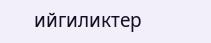ийгиликтер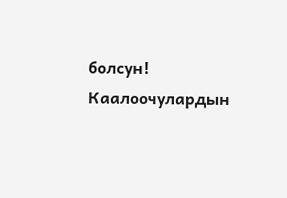болсун! Каалоочулардын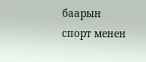баарын спорт менен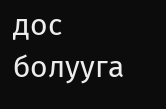дос болууга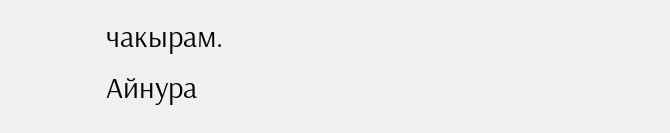чакырам.
Айнура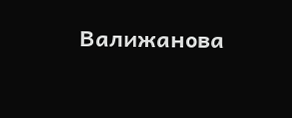Валижанова